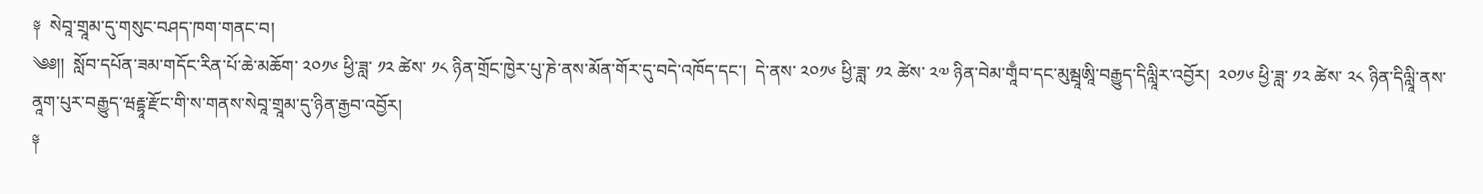༈  སེབཱ་གྲཱམ་དུ་གསུང་བཤད་ཁག་གནང་བ།
༄༅།།  སློབ་དཔོན་ཟམ་གདོང་རིན་པོ་ཆེ་མཆོག་ ༢༠༡༦ ཕྱི་ཟླ་ ༡༢ ཚེས་ ༡༨ ཉིན་གྲོང་ཁྱེར་པུ་ཎེ་ནས་མོན་གོར་དུ་བདེ་འཁོད་དང་།  དེ་ནས་ ༢༠༡༦ ཕྱི་ཟླ་ ༡༢ ཚེས་ ༢༧ ཉིན་བེམ་གཱྃབ་དང་མུམྦཱཨཱི་བརྒྱུད་དིལླཱིར་འབྱོར།  ༢༠༡༦ ཕྱི་ཟླ་ ༡༢ ཚེས་ ༢༨ ཉིན་དིལླཱི་ནས་ནཱག་པུར་བརྒྱུད་ཝརྡྷཱ་རྫོང་གི་ས་གནས་སེབཱ་གྲཱམ་དུ་ཉིན་རྒྱབ་འབྱོར།
༈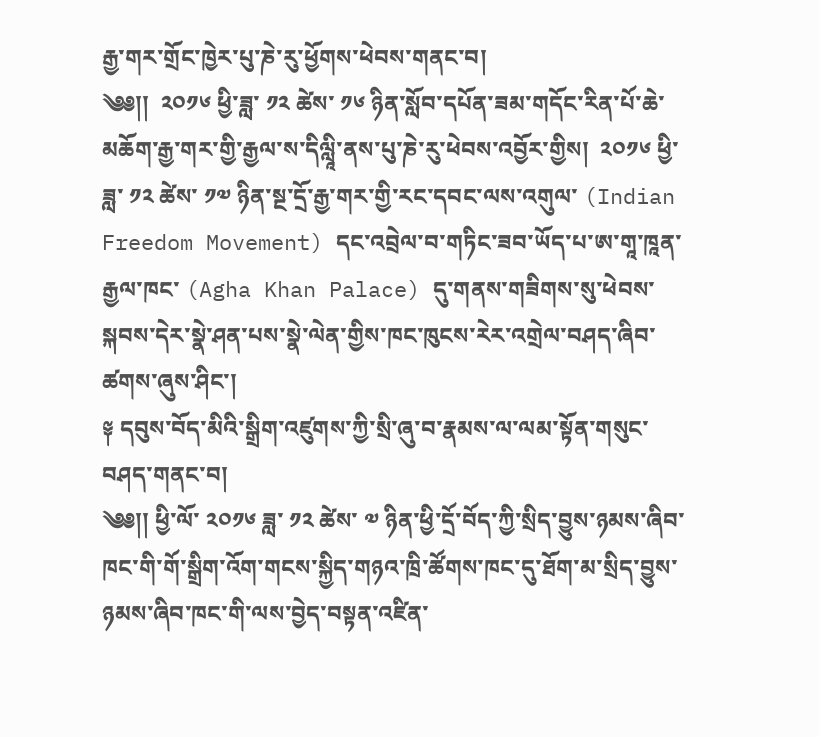རྒྱ་གར་གྲོང་ཁྱེར་པུ་ཎེ་རུ་ཕྱོགས་ཕེབས་གནང་བ།
༄༅།།  ༢༠༡༦ ཕྱི་ཟླ་ ༡༢ ཚེས་ ༡༦ ཉིན་སློབ་དཔོན་ཟམ་གདོང་རིན་པོ་ཆེ་མཆོག་རྒྱ་གར་གྱི་རྒྱལ་ས་དིལླཱི་ནས་པུ་ཎེ་རུ་ཕེབས་འབྱོར་གྱིས།  ༢༠༡༦ ཕྱི་ཟླ་ ༡༢ ཚེས་ ༡༧ ཉིན་སྔ་དྲོ་རྒྱ་གར་གྱི་རང་དབང་ལས་འགུལ་ (Indian Freedom Movement) དང་འབྲེལ་བ་གཏིང་ཟབ་ཡོད་པ་ཨ་གཱ་ཁཱན་རྒྱལ་ཁང་ (Agha Khan Palace) དུ་གནས་གཟིགས་སུ་ཕེབས་སྐབས་དེར་སྣེ་ཤན་པས་སྣེ་ལེན་གྱིས་ཁང་ཁུངས་རེར་འགྲེལ་བཤད་ཞིབ་ཚགས་ཞུས་ཤིང་།
༈ དབུས་བོད་མིའི་སྒྲིག་འཛུགས་ཀྱི་སྲི་ཞུ་བ་རྣམས་ལ་ལམ་སྟོན་གསུང་བཤད་གནང་བ།
༄༅།། ཕྱི་ལོ་ ༢༠༡༦ ཟླ་ ༡༢ ཚེས་ ༧ ཉིན་ཕྱི་དྲོ་བོད་ཀྱི་སྲིད་བྱུས་ཉམས་ཞིབ་ཁང་གི་གོ་སྒྲིག་འོག་གངས་སྐྱིད་གཉའ་ཁྲི་ཚོགས་ཁང་དུ་ཐོག་མ་སྲིད་བྱུས་ཉམས་ཞིབ་ཁང་གི་ལས་བྱེད་བསྟན་འཛིན་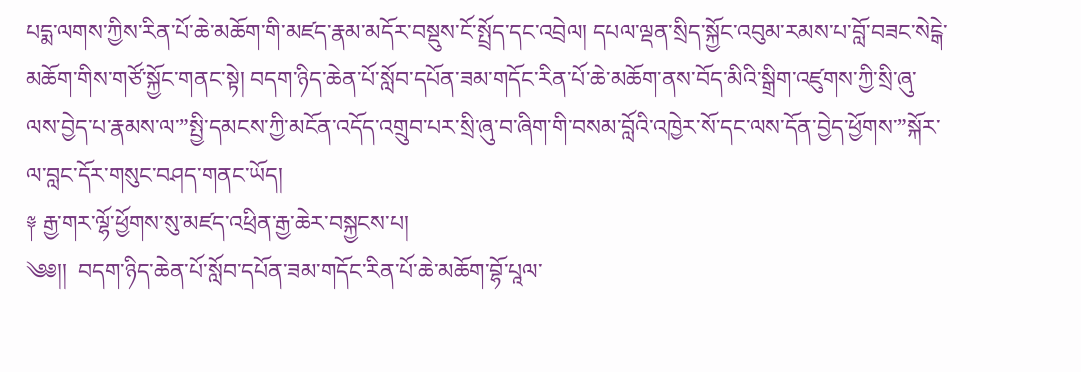པདྨ་ལགས་ཀྱིས་རིན་པོ་ཆེ་མཆོག་གི་མཛད་རྣམ་མདོར་བསྡུས་ངོ་སྤྲོད་དང་འབྲེལ། དཔལ་ལྡན་སྲིད་སྐྱོང་འབུམ་རམས་པ་བློ་བཟང་སེངྒེ་མཆོག་གིས་གཙོ་སྐྱོང་གནང་སྟེ། བདག་ཉིད་ཆེན་པོ་སློབ་དཔོན་ཟམ་གདོང་རིན་པོ་ཆེ་མཆོག་ནས་བོད་མིའི་སྒྲིག་འཛུགས་ཀྱི་སྲི་ཞུ་ལས་བྱེད་པ་རྣམས་ལ་”སྤྱི་དམངས་ཀྱི་མངོན་འདོད་འགྲུབ་པར་སྲི་ཞུ་བ་ཞིག་གི་བསམ་བློའི་འཁྱེར་སོ་དང་ལས་དོན་བྱེད་ཕྱོགས་”སྐོར་ལ་བླང་དོར་གསུང་བཤད་གནང་ཡོད།
༈ རྒྱ་གར་ལྷོ་ཕྱོགས་སུ་མཛད་འཕྲིན་རྒྱ་ཆེར་བསྐྱངས་པ།
༄༅།།  བདག་ཉིད་ཆེན་པོ་སློབ་དཔོན་ཟམ་གདོང་རིན་པོ་ཆེ་མཆོག་བྷོ་པཱལ་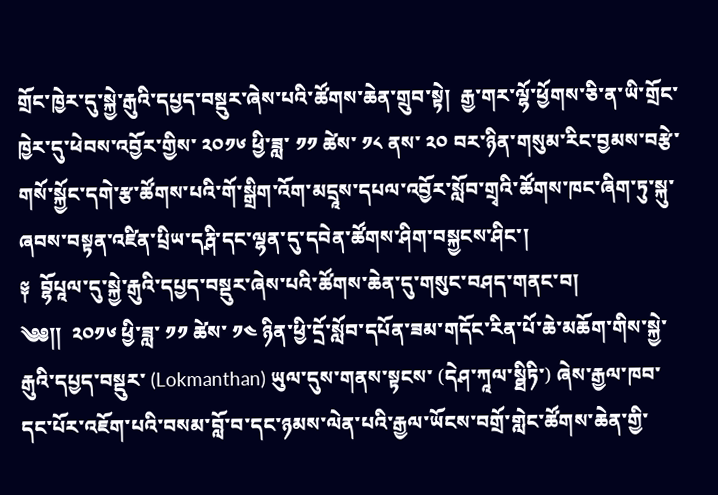གྲོང་ཁྱེར་དུ་སྐྱེ་རྒུའི་དཔྱད་བསྡུར་ཞེས་པའི་ཚོགས་ཆེན་གྲུབ་སྟེ།  རྒྱ་གར་ལྷོ་ཕྱོགས་ཅི་ན་ཡི་གྲོང་ཁྱེར་དུ་ཕེབས་འབྱོར་གྱིས་ ༢༠༡༦ ཕྱི་ཟླ་ ༡༡ ཚེས་ ༡༨ ནས་ ༢༠ བར་ཉིན་གསུམ་རིང་བྱམས་བརྩེ་གསོ་སྐྱོང་དགེ་རྩ་ཚོགས་པའི་གོ་སྒྲིག་འོག་མདྲཱས་དཔལ་འབྱོར་སློབ་གྲྭའི་ཚོགས་ཁང་ཞིག་ཏུ་སྐུ་ཞབས་བསྟན་འཛིན་པྲིཡ་དརྴི་དང་ལྷན་དུ་དབེན་ཚོགས་ཤིག་བསྐྱངས་ཤིང་།
༈  བྷོཔཱལ་དུ་སྐྱེ་རྒུའི་དཔྱད་བསྡུར་ཞེས་པའི་ཚོགས་ཆེན་དུ་གསུང་བཤད་གནང་བ།
༄༅།།  ༢༠༡༦ ཕྱི་ཟླ་ ༡༡ ཚེས་ ༡༤ ཉིན་ཕྱི་དྲོ་སློབ་དཔོན་ཟམ་གདོང་རིན་པོ་ཆེ་མཆོག་གིས་སྐྱེ་རྒུའི་དཔྱད་བསྡུར་ (Lokmanthan) ཡུལ་དུས་གནས་སྟངས་ (དེཤ་ཀཱལ་སྠིཏི་) ཞེས་རྒྱལ་ཁབ་དང་པོར་འཇོག་པའི་བསམ་བློ་བ་དང་ཉམས་ལེན་པའི་རྒྱལ་ཡོངས་བགྲོ་གླེང་ཚོགས་ཆེན་གྱི་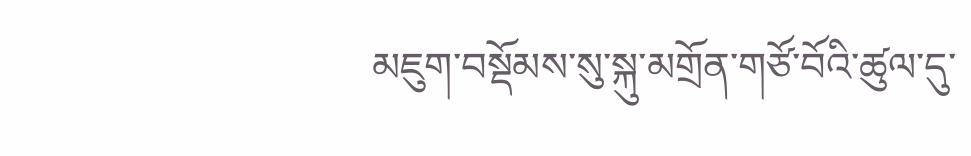མཇུག་བསྡོམས་སུ་སྐུ་མགྲོན་གཙོ་བོའི་ཚུལ་དུ་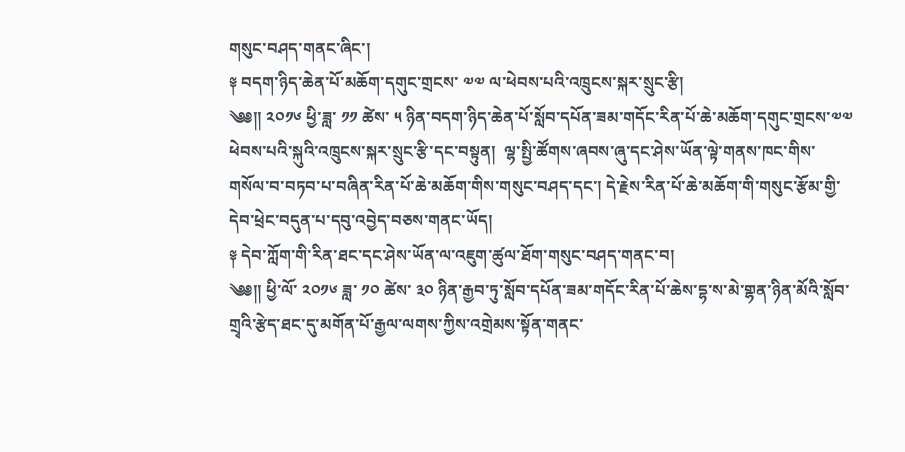གསུང་བཤད་གནང་ཞིང་།
༈ བདག་ཉིད་ཆེན་པོ་མཆོག་དགུང་གྲངས་ ༧༧ ལ་ཕེབས་པའི་འཁྲུངས་སྐར་སྲུང་རྩི།
༄༅།། ༢༠༡༦ ཕྱི་ཟླ་ ༡༡ ཚེས་ ༥ ཉིན་བདག་ཉིད་ཆེན་པོ་སློབ་དཔོན་ཟམ་གདོང་རིན་པོ་ཆེ་མཆོག་དགུང་གྲངས་༧༧ ཕེབས་པའི་སྐུའི་འཁྲུངས་སྐར་སྲུང་རྩི་དང་བསྟུན།  ལྷ་སྤྱི་ཚོགས་ཞབས་ཞུ་དང་ཤེས་ཡོན་ལྟེ་གནས་ཁང་གིས་གསོལ་བ་བཏབ་པ་བཞིན་རིན་པོ་ཆེ་མཆོག་གིས་གསུང་བཤད་དང་། དེ་རྗེས་རིན་པོ་ཆེ་མཆོག་གི་གསུང་རྩོམ་གྱི་དེབ་ཕྲེང་བདུན་པ་དབུ་འབྱེད་བཅས་གནང་ཡོད།
༈ དེབ་ཀློག་གི་རིན་ཐང་དང་ཤེས་ཡོན་ལ་འཇུག་ཚུལ་ཐོག་གསུང་བཤད་གནང་བ།
༄༅།། ཕྱི་ལོ་ ༢༠༡༦ ཟླ་ ༡༠ ཚེས་ ༣༠ ཉིན་རྒྱབ་ཏུ་སློབ་དཔོན་ཟམ་གདོང་རིན་པོ་ཆེས་དྷ་ས་མེ་གྷན་ཉིན་མོའི་སློབ་གྲྭའི་རྩེད་ཐང་དུ་མགོན་པོ་རྒྱལ་ལགས་ཀྱིས་འགྲེམས་སྟོན་གནང་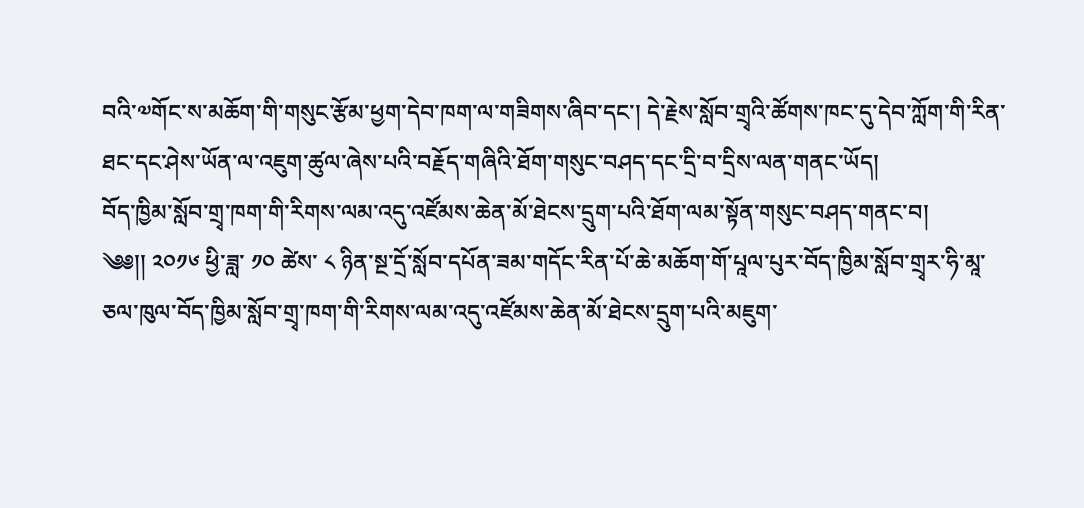བའི་༧གོང་ས་མཆོག་གི་གསུང་རྩོམ་ཕྱག་དེབ་ཁག་ལ་གཟིགས་ཞིབ་དང་། དེ་རྗེས་སློབ་གྲྭའི་ཚོགས་ཁང་དུ་དེབ་ཀློག་གི་རིན་ཐང་དང་ཤེས་ཡོན་ལ་འཇུག་ཚུལ་ཞེས་པའི་བརྗོད་གཞིའི་ཐོག་གསུང་བཤད་དང་དྲི་བ་དྲིས་ལན་གནང་ཡོད།
བོད་ཁྱིམ་སློབ་གྲྭ་ཁག་གི་རིགས་ལམ་འདུ་འཛོམས་ཆེན་མོ་ཐེངས་དྲུག་པའི་ཐོག་ལམ་སྟོན་གསུང་བཤད་གནང་བ།
༄༅།། ༢༠༡༦ ཕྱི་ཟླ་ ༡༠ ཚེས་ ༨ ཉིན་སྔ་དྲོ་སློབ་དཔོན་ཟམ་གདོང་རིན་པོ་ཆེ་མཆོག་གོ་པཱལ་པུར་བོད་ཁྱིམ་སློབ་གྲྭར་ཧི་མཱ་ཅལ་ཁུལ་བོད་ཁྱིམ་སློབ་གྲྭ་ཁག་གི་རིགས་ལམ་འདུ་འཛོམས་ཆེན་མོ་ཐེངས་དྲུག་པའི་མཇུག་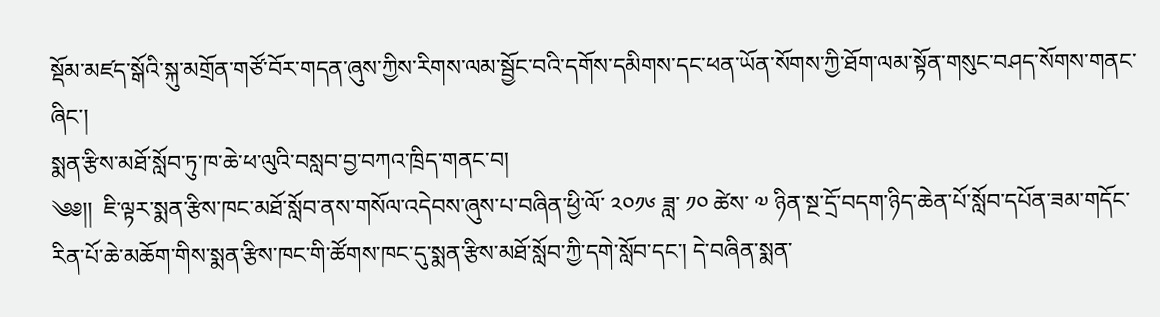སྡོམ་མཛད་སྒོའི་སྐུ་མགྲོན་གཙོ་བོར་གདན་ཞུས་ཀྱིས་རིགས་ལམ་སྦྱོང་བའི་དགོས་དམིགས་དང་ཕན་ཡོན་སོགས་ཀྱི་ཐོག་ལམ་སྟོན་གསུང་བཤད་སོགས་གནང་ཞིང་།
སྨན་རྩིས་མཐོ་སློབ་ཏུ་ཁ་ཆེ་ཕ་ལུའི་བསླབ་བྱ་བཀའ་ཁྲིད་གནང་བ།
༄༅།།  ཇི་ལྟར་སྨན་རྩིས་ཁང་མཐོ་སློབ་ནས་གསོལ་འདེབས་ཞུས་པ་བཞིན་ཕྱི་ལོ་ ༢༠༡༦ ཟླ་ ༡༠ ཚེས་ ༧ ཉིན་སྔ་དྲོ་བདག་ཉིད་ཆེན་པོ་སློབ་དཔོན་ཟམ་གདོང་རིན་པོ་ཆེ་མཆོག་གིས་སྨན་རྩིས་ཁང་གི་ཚོགས་ཁང་དུ་སྨན་རྩིས་མཐོ་སློབ་ཀྱི་དགེ་སློབ་དང་། དེ་བཞིན་སྨན་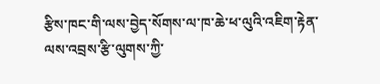རྩིས་ཁང་གི་ལས་བྱེད་སོགས་ལ་ཁ་ཆེ་ཕ་ལུའི་འཇིག་རྟེན་ལས་འབྲས་རྩི་ལུགས་ཀྱི་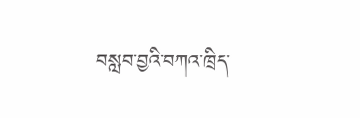བསླབ་བྱའི་བཀའ་ཁྲིད་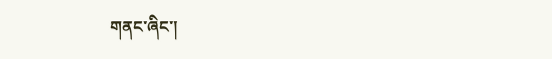གནང་ཞིང་།